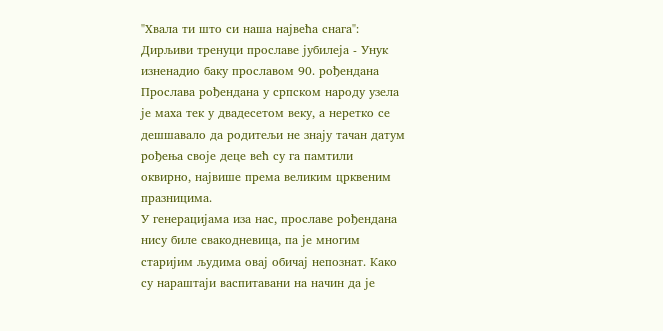"Хвала ти што си наша највећа снага": Дирљиви тренуци прославе јубилеја - Унук изненадио баку прославом 90. рођендана
Прослава рођендана у српском народу узела је маха тек у двадесетом веку, а неретко се дешшавало да родитељи не знају тачан датум рођења своје деце већ су га памтили оквирно, највише према великим црквеним празницима.
У генерацијама иза нас, прославе рођендана нису биле свакодневица, па је многим старијим људима овај обичај непознат. Како су нараштаји васпитавани на начин да је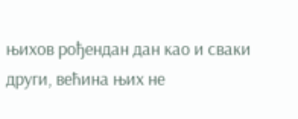њихов рођендан дан као и сваки други, већина њих не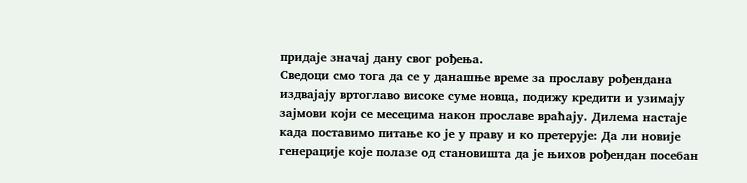придаје значај дану свог рођења.
Сведоци смо тога да се у данашње време за прославу рођендана издвајају вртоглаво високе суме новца, подижу кредити и узимају зајмови који се месецима након прославе враћају. Дилема настаје када поставимо питање ко је у праву и ко претерује: Да ли новије генерације које полазе од становишта да је њихов рођендан посебан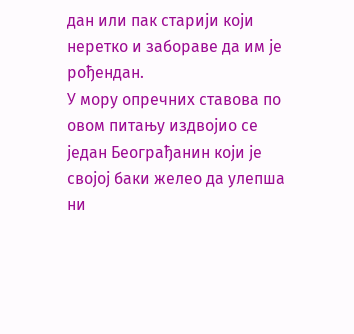дан или пак старији који неретко и забораве да им је рођендан.
У мору опречних ставова по овом питању издвојио се један Београђанин који је својој баки желео да улепша ни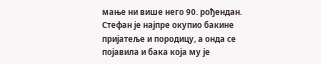мање ни више него 90. рођендан.
Стефан је најпре окупио бакине пријатеље и породицу, а онда се појавила и бака која му је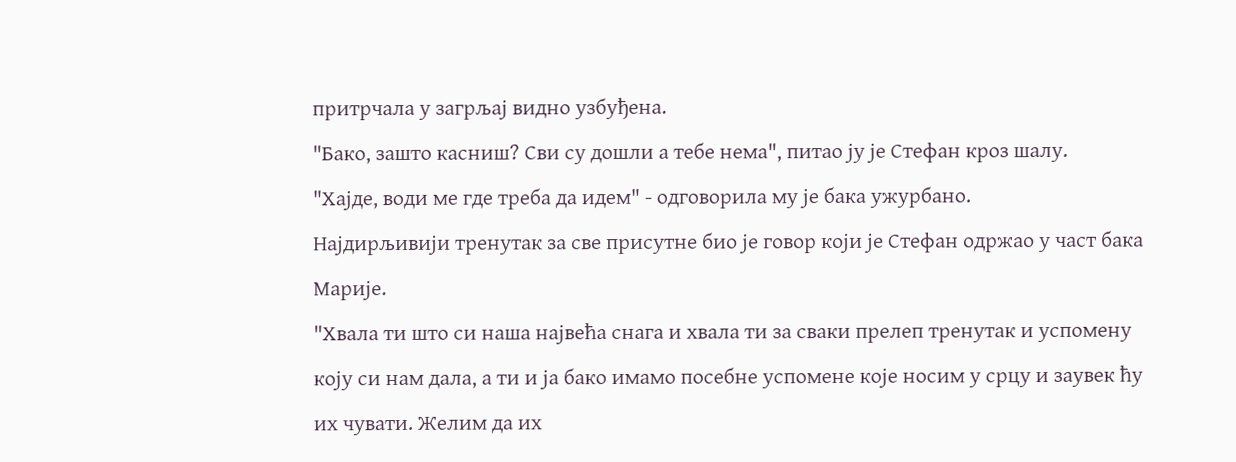притрчала у загрљај видно узбуђена.
"Бако, зашто касниш? Сви су дошли а тебе нема", питао ју је Стефан кроз шалу.
"Хајде, води ме где треба да идем" - одговорила му је бака ужурбано.
Најдирљивији тренутак за све присутне био је говор који је Стефан одржао у част бака Марије.
"Хвала ти што си наша највећа снага и хвала ти за сваки прелеп тренутак и успомену коју си нам дала, а ти и ја бако имамо посебне успомене које носим у срцу и заувек ћу их чувати. Желим да их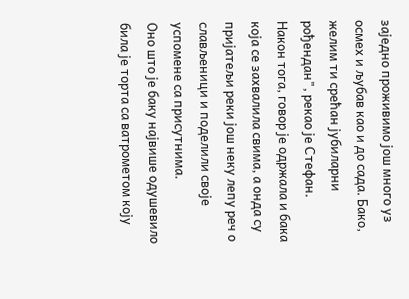заједно проживимо још много уз осмех и љубав као и до сада. Бако, желим ти срећан јубиларни рођендан", рекао је Стефан.
Након тога, говор је одржала и бака која се захвалила свима, а онда су пријатељи реки још неку лепу реч о слављеници и поделили своје успомене са присутнима.
Оно што је баку највише одушевило била је торта са ватрометом коју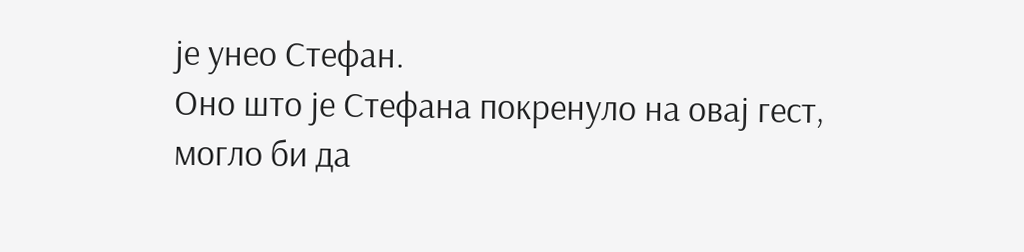је унео Стефан.
Оно што је Стефана покренуло на овај гест, могло би да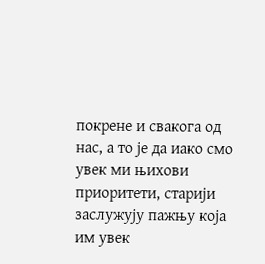покрене и свакога од нас, а то је да иако смо увек ми њихови приоритети, старији заслужују пажњу која им увек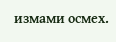измами осмех.